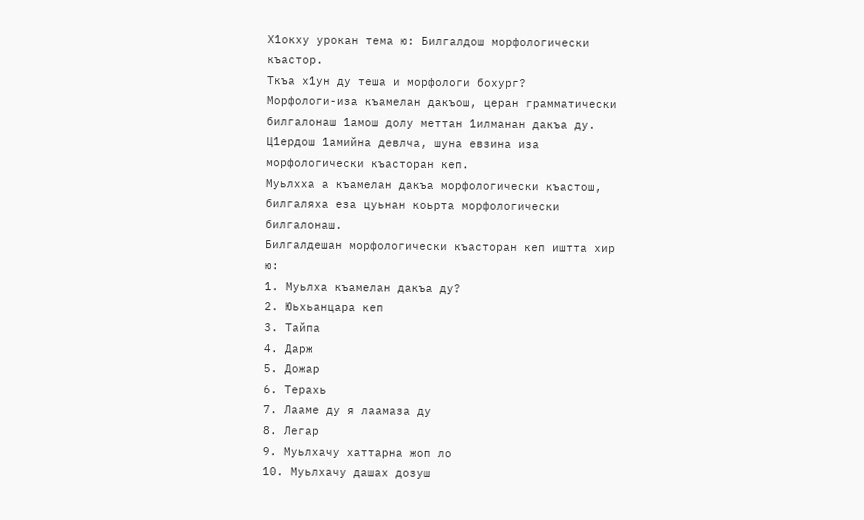Х1окху урокан тема ю: Билгалдош морфологически къастор.
Ткъа х1ун ду теша и морфологи бохург?
Морфологи-иза къамелан дакъош, церан грамматически билгалонаш 1амош долу меттан 1илманан дакъа ду.
Ц1ердош 1амийна девлча, шуна евзина иза морфологически къасторан кеп.
Муьлхха а къамелан дакъа морфологически къастош, билгаляха еза цуьнан коьрта морфологически билгалонаш.
Билгалдешан морфологически къасторан кеп иштта хир ю:
1. Муьлха къамелан дакъа ду?
2. Юьхьанцара кеп
3. Тайпа
4. Дарж
5. Дожар
6. Терахь
7. Лааме ду я лаамаза ду
8. Легар
9. Муьлхачу хаттарна жоп ло
10. Муьлхачу дашах дозуш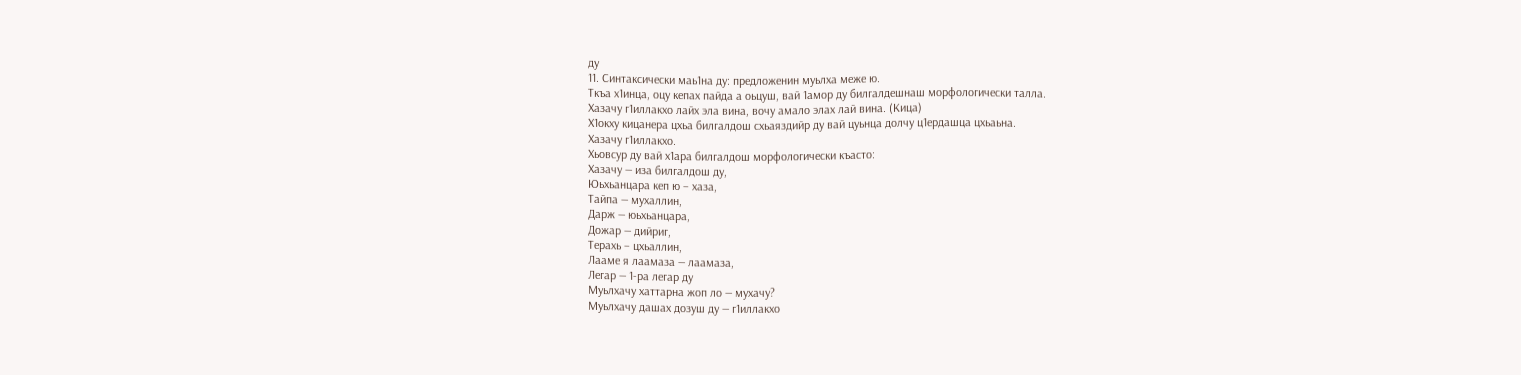ду
11. Синтаксически маь1на ду: предложенин муьлха меже ю.
Ткъа х1инца, оцу кепах пайда а оьцуш, вай 1амор ду билгалдешнаш морфологически талла.
Хазачу г1иллакхо лайх эла вина, вочу амало элах лай вина. (Кица)
Х1окху кицанера цхьа билгалдош схьаяздийр ду вай цуьнца долчу ц1ердашца цхьаьна.
Хазачу г1иллакхо.
Хьовсур ду вай х1ара билгалдош морфологически къасто:
Хазачу — иза билгалдош ду,
Юьхьанцара кеп ю – хаза,
Тайпа — мухаллин,
Дарж — юьхьанцара,
Дожар — дийриг,
Терахь – цхьаллин,
Лааме я лаамаза — лаамаза,
Легар — 1-ра легар ду
Муьлхачу хаттарна жоп ло — мухачу?
Муьлхачу дашах дозуш ду — г1иллакхо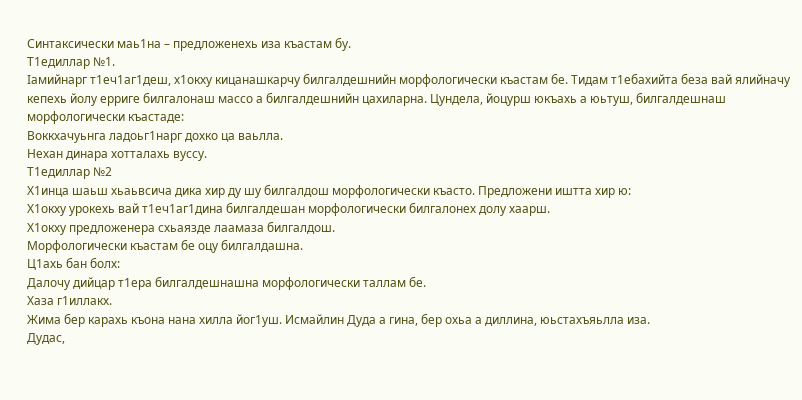Синтаксически маь1на – предложенехь иза къастам бу.
Т1едиллар №1.
Iамийнарг т1еч1аг1деш, х1окху кицанашкарчу билгалдешнийн морфологически къастам бе. Тидам т1ебахийта беза вай ялийначу кепехь йолу ерриге билгалонаш массо а билгалдешнийн цахиларна. Цундела, йоцурш юкъахь а юьтуш, билгалдешнаш морфологически къастаде:
Воккхачуьнга ладоьг1нарг дохко ца ваьлла.
Нехан динара хотталахь вуссу.
Т1едиллар №2
Х1инца шаьш хьаьвсича дика хир ду шу билгалдош морфологически къасто. Предложени иштта хир ю:
Х1окху урокехь вай т1еч1аг1дина билгалдешан морфологически билгалонех долу хаарш.
Х1окху предложенера схьаязде лаамаза билгалдош.
Морфологически къастам бе оцу билгалдашна.
Ц1ахь бан болх:
Далочу дийцар т1ера билгалдешнашна морфологически таллам бе.
Хаза г1иллакх.
Жима бер карахь къона нана хилла йог1уш. Исмайлин Дуда а гина, бер охьа а диллина, юьстахъяьлла иза.
Дудас,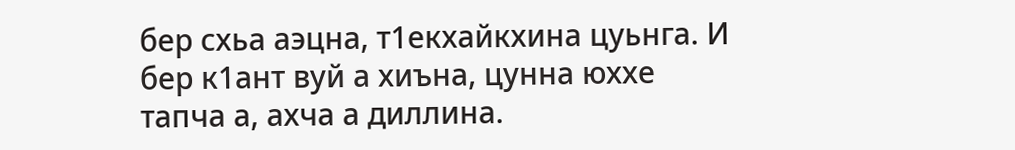бер схьа аэцна, т1екхайкхина цуьнга. И бер к1ант вуй а хиъна, цунна юххе тапча а, ахча а диллина.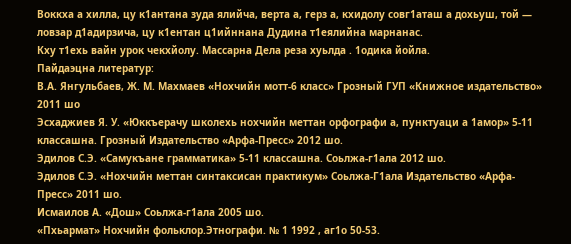Воккха а хилла, цу к1антана зуда ялийча, верта а, герз а, кхидолу совг1аташ а дохьуш, той — ловзар д1адирзича, цу к1ентан ц1ийннана Дудина т1еялийна марнанас.
Кху т1ехь вайн урок чекхйолу. Массарна Дела реза хуьлда . 1одика йойла.
Пайдаэцна литератур:
В.А. Янгульбаев, Ж. М. Махмаев «Нохчийн мотт-6 класс» Грозный ГУП «Книжное издательство» 2011 шо
Эсхаджиев Я. У. «Юккъерачу школехь нохчийн меттан орфографи а, пунктуаци а 1амор» 5-11 классашна. Грозный Издательство «Арфа-Пресс» 2012 шо.
Эдилов С.Э. «Самукъане грамматика» 5-11 классашна. Соьлжа-г1ала 2012 шо.
Эдилов С.Э. «Нохчийн меттан синтаксисан практикум» Соьлжа-Г1ала Издательство «Арфа-Пресс» 2011 шо.
Исмаилов А. «Дош» Соьлжа-г1ала 2005 шо.
«Пхьармат» Нохчийн фольклор.Этнографи. № 1 1992 , аг1о 50-53.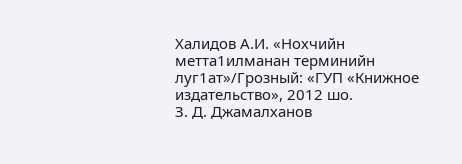Халидов А.И. «Нохчийн метта1илманан терминийн луг1ат»/Грозный: «ГУП «Книжное издательство», 2012 шо.
З. Д. Джамалханов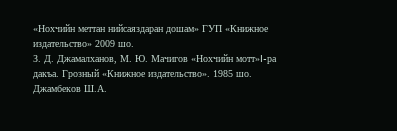«Нохчийн меттан нийсаяздаран дошам» ГУП «Книжное издательство» 2009 шо.
З. Д. Джамалханов, М. Ю. Мачигов «Нохчийн мотт»I-ра дакъа. Грозный «Книжное издательство». 1985 шо.
Джамбеков Ш.А.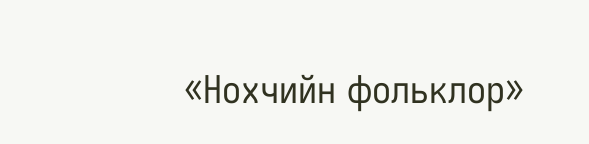«Нохчийн фольклор»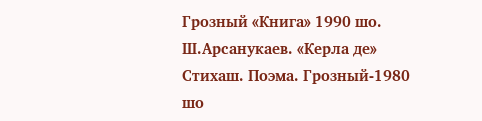Грозный «Книга» 1990 шо.
Ш.Арсанукаев. «Керла де» Стихаш. Поэма. Грозный-1980 шо